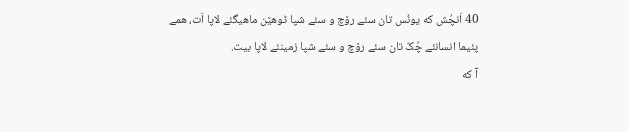40 اَنچُش که یونُس تان سئے رۆچ و سئے شپا ٹوهێن ماهیگئے لاپا اَت، همے پئیما انسانئے چُکّ تان سئے رۆچ و سئے شپا زمینئے لاپا بیت.
آ که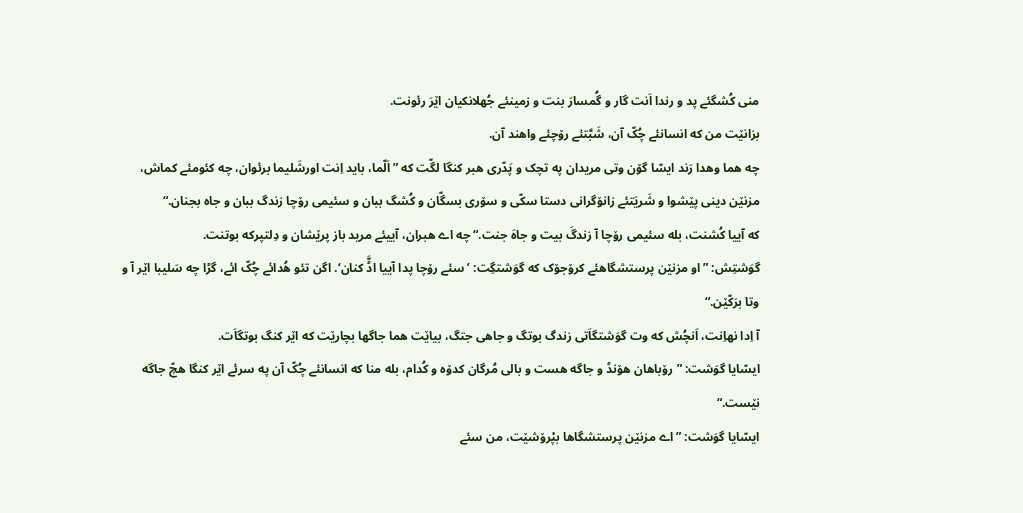منی کُشگئے پد و رندا اَنت گار و گُمسارَ بنت و زمینئے جُهلانکیان اێرَ رئونت.
بزانێت من که انسانئے چُکّ آن، شَبَّتئے رۆچئے واهند آن.
چه هما وهدا رَند ایسّا گۆن وتی مریدان په تچک و پَدّری هبر کنگا لگّت که ”اَلّما، باید اِنت اورشَلیما برئوان، چه کئومئے کماش، مزنێن دینی پێشوا و شَریَتئے زانۆگرانی دستا سکّی و سۆری بسگّان و کُشگ ببان و سئیمی رۆچا زندگ ببان و جاه بجنان.“
که آییا کُشنت، بله سئیمی رۆچا آ زندگَ بیت و جاهَ جنت.“ چه اے هبران، آییئے مرید باز پرێشان و دِلتپرکه بوتنت.
گوَشتِش: ”او مزنێن پرستشگاهئے کرۆجۆک که گوَشتگِت: ’سئے رۆچا پدا آییا اڈَّ کنان‘. اگن تئو هُدائے چُکّ ائے، گڑا چه سَلیبا اێر آ و وتا برَکّێن.“
آ اِدا نهاِنت، اَنچُش که وت گوَشتگاَتی زندگ بوتگ و جاهی جتگ، بیاێت هما جاگها بچارێت که اێر کنگ بوتگاَت.
ایسّایا گوَشت: ”رۆباهان هۆنڈ و جاگه هست و بالی مُرگان کدۆه و کُدام، بله منا که انسانئے چُکّ آن په سرئے اێر کنگا هچّ جاگه نێست.“
ایسّایا گوَشت: ”اے مزنێن پرستشگاها بپْرۆشێت، من سئے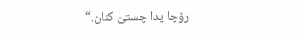رۆچا پدا چستیَ کنان.“